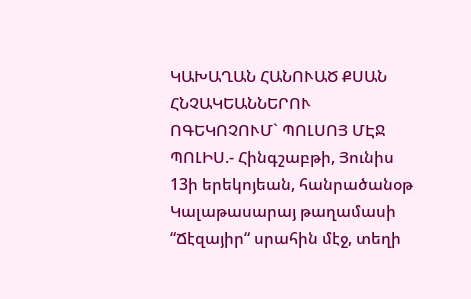ԿԱԽԱՂԱՆ ՀԱՆՈՒԱԾ ՔՍԱՆ ՀՆՉԱԿԵԱՆՆԵՐՈՒ ՈԳԵԿՈՉՈՒՄ` ՊՈԼՍՈՅ ՄԷՋ
ՊՈԼԻՍ.- Հինգշաբթի, Յունիս 13ի երեկոյեան, հանրածանօթ Կալաթասարայ թաղամասի “Ճէզայիր“ սրահին մէջ, տեղի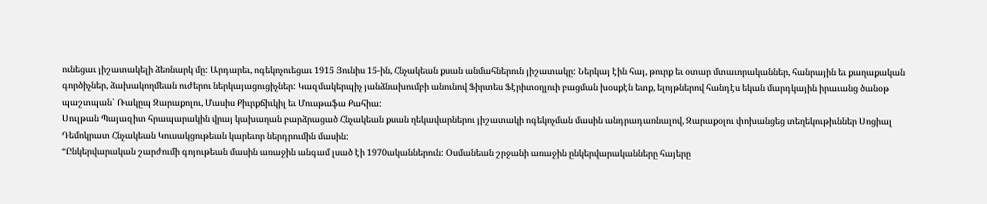ունեցաւ յիշատակելի ձեռնարկ մը: Արդարեւ, ոգեկոչուեցաւ 1915 Յունիս 15-ին, Հնչակեան քսան անմահներուն յիշատակը: Ներկայ էին հայ, թուրք եւ օտար մտաւորականներ, հանրային եւ քաղաքական գործիչներ, ձախակողմեան ուժերու ներկայացուցիչներ: Կազմակերպիչ յանձնախումբի անունով Ֆիրտես Ֆէրիտօղլուի բացման խօսքէն ետք, ելոյթներով հանդէս եկան մարդկային իրաւանց ծանօթ պաշտպան` Ռակըպ Զարաքոլու, Մասիս Քիւրքճիւկիլ եւ Մուսթաֆա Քահիա:
Սուլթան Պայազիտ հրապարակին վրայ կախաղան բարձրացած Հնչակեան քսան ղեկավարներու յիշատակի ոգեկոչման մասին անդրադառնալով, Զարաքօլու փոխանցեց տեղեկութիւններ Սոցիալ Դեմոկրատ Հնչակեան Կուսակցութեան կարեւոր ներդրումին մասին:
“Ընկերվարական շարժումի գոյութեան մասին առաջին անգամ լսած էի 1970ականներուն: Օսմանեան շրջանի առաջին ընկերվարականները հայերը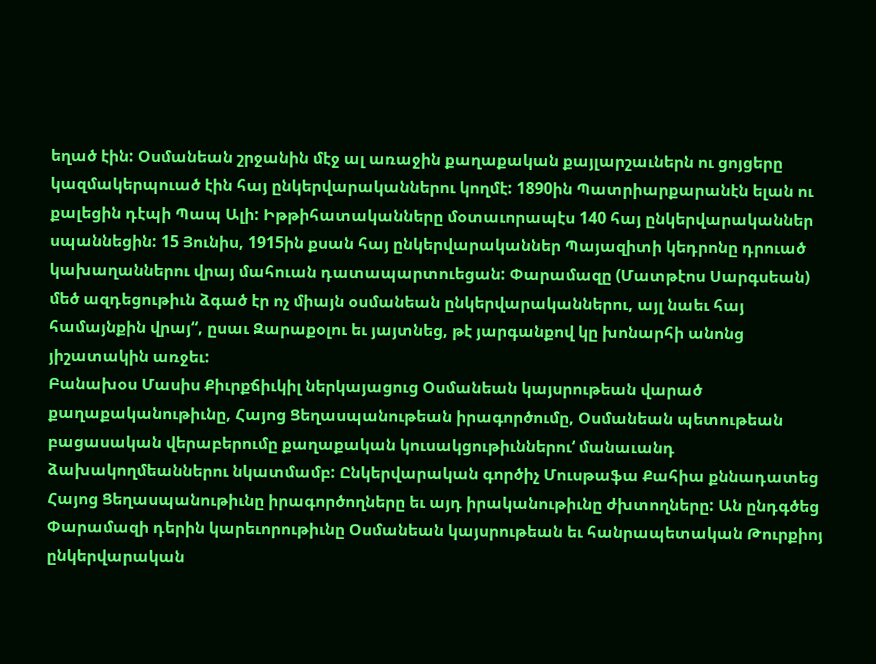եղած էին: Օսմանեան շրջանին մէջ ալ առաջին քաղաքական քայլարշաւներն ու ցոյցերը կազմակերպուած էին հայ ընկերվարականներու կողմէ: 1890ին Պատրիարքարանէն ելան ու քալեցին դէպի Պապ Ալի: Իթթիհատականները մօտաւորապէս 140 հայ ընկերվարականներ սպաննեցին: 15 Յունիս, 1915ին քսան հայ ընկերվարականներ Պայազիտի կեդրոնը դրուած կախաղաններու վրայ մահուան դատապարտուեցան: Փարամազը (Մատթէոս Սարգսեան) մեծ ազդեցութիւն ձգած էր ոչ միայն օսմանեան ընկերվարականներու, այլ նաեւ հայ համայնքին վրայ“, ըսաւ Զարաքօլու եւ յայտնեց, թէ յարգանքով կը խոնարհի անոնց յիշատակին առջեւ:
Բանախօս Մասիս Քիւրքճիւկիլ ներկայացուց Օսմանեան կայսրութեան վարած քաղաքականութիւնը, Հայոց Ցեղասպանութեան իրագործումը, Օսմանեան պետութեան բացասական վերաբերումը քաղաքական կուսակցութիւններու‘ մանաւանդ ձախակողմեաններու նկատմամբ: Ընկերվարական գործիչ Մուսթաֆա Քահիա քննադատեց Հայոց Ցեղասպանութիւնը իրագործողները եւ այդ իրականութիւնը ժխտողները: Ան ընդգծեց Փարամազի դերին կարեւորութիւնը Օսմանեան կայսրութեան եւ հանրապետական Թուրքիոյ ընկերվարական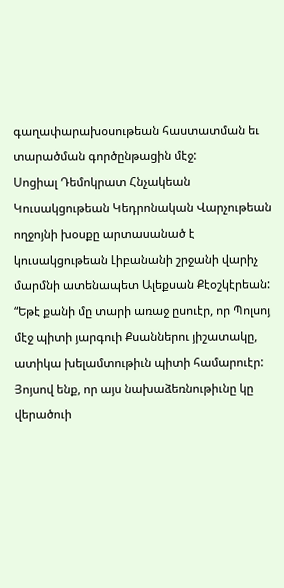գաղափարախօսութեան հաստատման եւ տարածման գործընթացին մէջ:
Սոցիալ Դեմոկրատ Հնչակեան Կուսակցութեան Կեդրոնական Վարչութեան ողջոյնի խօսքը արտասանած է կուսակցութեան Լիբանանի շրջանի վարիչ մարմնի ատենապետ Ալեքսան Քէօշկէրեան: “Եթէ քանի մը տարի առաջ ըսուէր, որ Պոլսոյ մէջ պիտի յարգուի Քսաններու յիշատակը, ատիկա խելամտութիւն պիտի համարուէր: Յոյսով ենք, որ այս նախաձեռնութիւնը կը վերածուի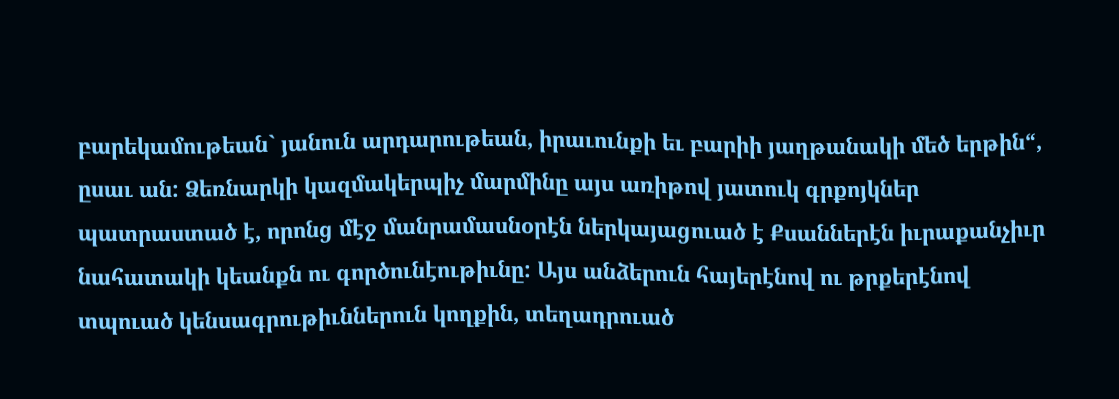բարեկամութեան` յանուն արդարութեան, իրաւունքի եւ բարիի յաղթանակի մեծ երթին“, ըսաւ ան: Ձեռնարկի կազմակերպիչ մարմինը այս առիթով յատուկ գրքոյկներ պատրաստած է, որոնց մէջ մանրամասնօրէն ներկայացուած է Քսաններէն իւրաքանչիւր նահատակի կեանքն ու գործունէութիւնը: Այս անձերուն հայերէնով ու թրքերէնով տպուած կենսագրութիւններուն կողքին, տեղադրուած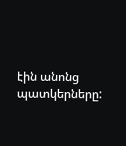էին անոնց պատկերները: